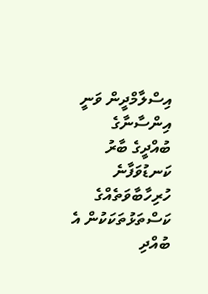އިސްލާމްދީން ވަނީ އިންސާނާގެ ބުއްދީގެ ބާރު ކަނޑުވަފާނެ ހުރިހާބާވަތެއްގެ ކަސްތަޅުތަކަކުން އެ ބުއްދި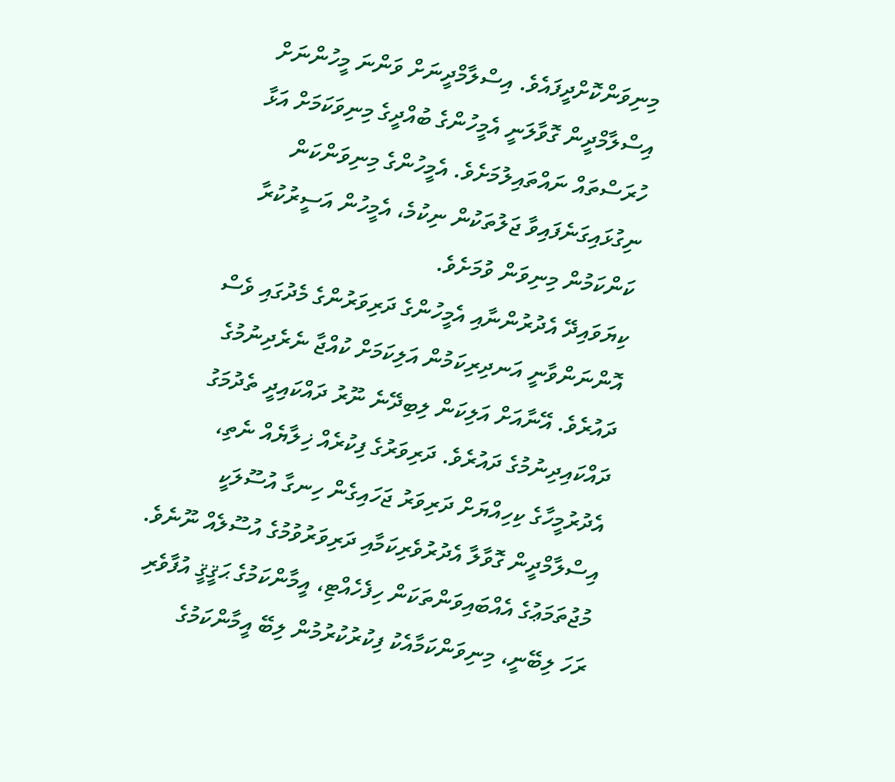މިނިވަންކޮށްދީފައެވެ. އިސްލާމްދީނަށް ވަންނަ މީހުންނަށް އިސްލާމްދީން ގޮވާލަނީ އެމީހުންގެ ބުއްދީގެ މިނިވަކަމަށް އަޅާ ހުރަސްތައް ނައްތައިލުމަށެވެ. އެމީހުންގެ މިނިވަންކަން ނިގުޅައިގަނެފައިވާ ޖަލުތަކުން ނިކުމެ، އެމީހުން އަސީރުކުރާ ކަންކަމުން މިނިވަން ވުމަށެވެ.
ކިޔަވައިދޭ އެދުރުންނާއި އެމީހުންގެ ދަރިވަރުންގެ މެދުގައި ވެސް އޮންނަންވާނީ އަނދިރިކަމުން އަލިކަމަށް ކުއްޖާ ނެރެދިނުމުގެ ދައުރެވެ. އޭނާއަށް އަލިކަން ލިބިދޭނެ ނޫރު ދައްކައިދީ ތެދުމަގު ދައްކައިދިނުމުގެ ދައުރެވެ. ދަރިވަރުގެ ފިކުރެއް ޚިލާޔެއް ނެތި، އެދުރުމީހާގެ ކިހިއްޔަށް ދަރިވަރު ޖަހައިގެން ހިނގާ އުސޫލަކީ އިސްލާމްދީން ގޮވާލާ އެދުރުވެރިކަމާއި ދަރިވަރުވުމުގެ އުސޫލެއް ނޫނެވެ.
މުޖުތަމަޢުގެ އެއްބައިވަންތަކަން ހިފެހެއްޓި، އީމާންކަމުގެ ޙަޤީޤީ އުފާވެރި ރަހަ ލިބޭނީ، މިނިވަންކަމާއެކު ފިކުރުކުރުމުން ލިބޭ އީމާންކަމުގެ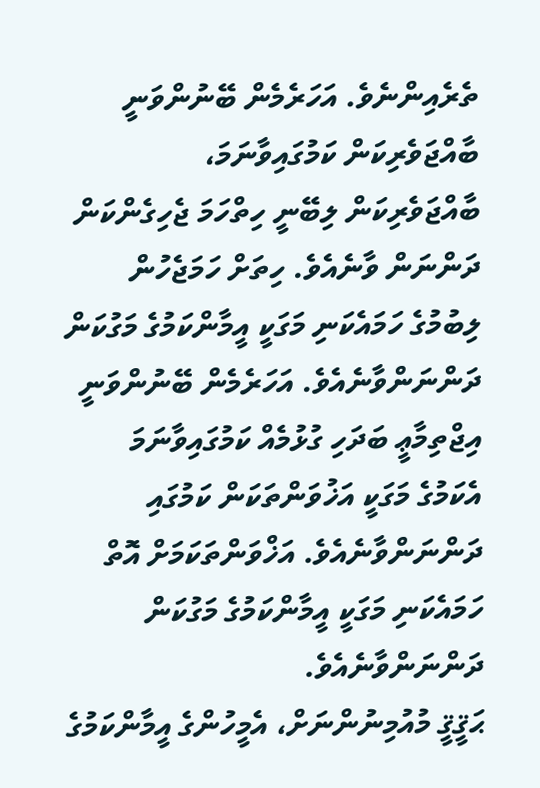ތެރެއިންނެވެ. އަހަރެމެން ބޭނުންވަނީ ބާއްޖަވެރިކަން ކަމުގައިވާނަމަ، ބާއްޖަވެރިކަން ލިބޭނީ ހިތްހަމަ ޖެހިގެންކަން ދަންނަން ވާނެއެވެ. ހިތަށް ހަމަޖެހުން ލިބުމުގެ ހަމައެކަނި މަގަކީ އީމާންކަމުގެ މަގުކަން ދަންނަންވާނެއެވެ. އަހަރެމެން ބޭނުންވަނީ އިޖްތިމާޢީ ބަދަހި ގުޅުމެއް ކަމުގައިވާނަމަ އެކަމުގެ މަގަކީ އަޚުވަންތަކަން ކަމުގައި ދަންނަންވާނެއެވެ. އަޚްވަންތަކަމަށް އޮތް ހަމައެކަނި މަގަކީ އީމާންކަމުގެ މަގުކަން ދަންނަންވާނެއެވެ.
ޙަޤީޤީ މުއުމިނުންނަށް، އެމީހުންގެ އީމާންކަމުގެ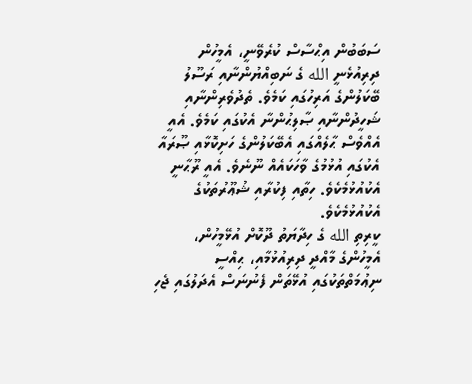ސަބަބުން އިޙްސާސް ކުރެވޭނީ، އެމީހުން ދިރިއުޅެނީ الله ގެ ނަބިއްޔުންނާއި ރަސޫލު ބޭކަލުންގެ އަރިހުގައި ކަމެވެ. ތެދުވެރިންނާއި ޝަހީދުންނާއި ޞާލިޙުންނާ އެކުގައި ކަމެވެ. އެއީ އެއްވެސް ޙާލެއްގައި އެބޭކަލުންގެ ހަށިކޮޅާއި ޞޫރައާ އެކުގައި އުޅުމުގެ ވާހަކައެއް ނޫނެވެ. އެއީ ރޫޙާނީ އެކުއުޅުމެކެވެ. ހިތާއި ފިކުރާއި ޝުޢޫރުތަކުގެ އެކުއުޅުމެކެވެ.
ކީރިތި الله ގެ ހިދާޔަތު ދޫކޮށް އުޅޭމީހުން، އެމީހުންގެ މާއްދީ ދިރިއުޅުމާއި، ޙިއްސީ ނިޢުމަތްތަކުގައި އުޅޭތަން ފެނުނަސް އެދަލުގައި ޖެހި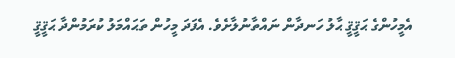އެމީހުންގެ ޙަޤީޤީ ޙާލު ހަނދާން ނައްތާނުލާށެވެ. އެފަދަ މީހުން ތަޙައްމަލު ކުރަމުންދާ ޙަޤީޤީ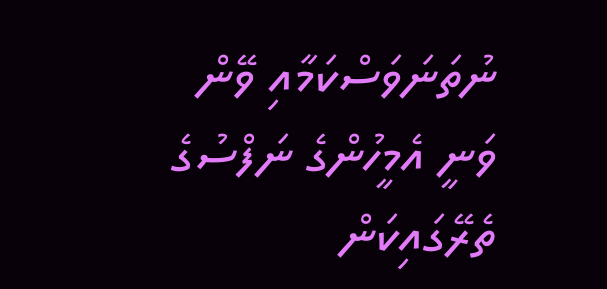ނުތަނަވަސްކަމާއި ވޭން ވަނީ އެމީހުންގެ ނަފްސުގެ ތެރޭގައިކަން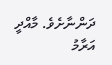ދަންނާށެވެ. މާއްދީ އަރާމު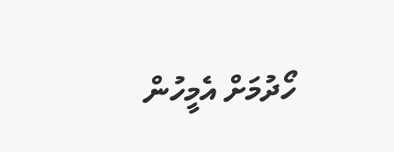ހޯދުމަށް އެމީހުން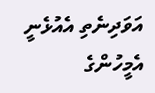އަވަދިނެތި އެއުޅެނީ އެމީހުންގެ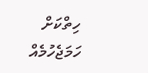ހިތްކަށް ހަމަޖެހުމެއް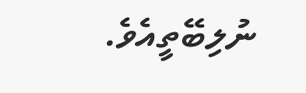ނުލިބޭތީއެވެ.